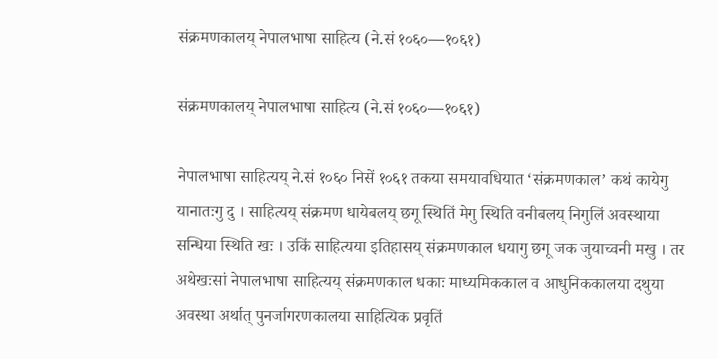संक्रमणकालय् नेपालभाषा साहित्य (ने.सं १०६०—१०६१)

संक्रमणकालय् नेपालभाषा साहित्य (ने.सं १०६०—१०६१)

नेपालभाषा साहित्यय् ने.सं १०६० निसें १०६१ तकया समयावधियात ‘संक्रमणकाल’ कथं कायेगु यानातःगु दु । साहित्यय् संक्रमण धायेबलय् छगू स्थितिं मेगु स्थिति वनीबलय् निगुलिं अवस्थाया सन्धिया स्थिति खः । उकिं साहित्यया इतिहासय् संक्रमणकाल धयागु छगू जक जुयाच्वनी मखु । तर अथेखःसां नेपालभाषा साहित्यय् संक्रमणकाल धकाः माध्यमिककाल व आधुनिककालया दथुया अवस्था अर्थात् पुनर्जागरणकालया साहित्यिक प्रवृतिं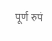पूर्ण रुपं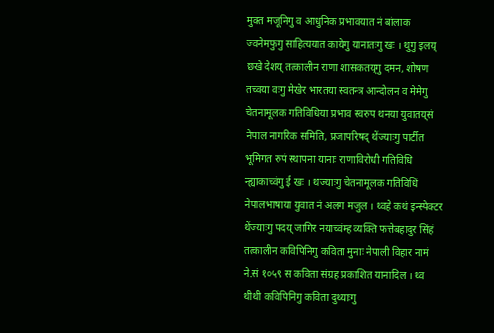मुक्त मजूनिगु व आधुनिक प्रभावयात नं बांलाक ज्वनेमफुगु साहित्ययात कायेगु यानातःगु खः । थुगु इलय् छखे देशय् तत्कालीन राणा शासकतय्‌गु दमन, शोषण तच्वया वःगु मेखेर भारतया स्वतन्त्र आन्दोलन व मेमेगु चेतनामूलक गतिविधिया प्रभाव स्वरुप थनया युवातय्‌सं नेपाल नागरिक समिति, प्रजापरिषद् थेंज्याःगु पार्टीत भूमिगत रुपं स्थापना यानाः राणाविरोधी गतिविधि न्ह्याकाच्वंगु ई खः । थज्याःगु चेतनामूलक गतिविधिं नेपालभाषाया युवात नं अलग मजुल । थ्वहे कथं इन्स्पेक्टर थेंज्याःगु पदय् जागिर नयाच्वंम्ह व्यक्ति फत्तेबहादुर सिंहं तत्कालीन कविपिनिगु कविता मुनाः नेपाली विहार नामं ने.सं १०५९ स कविता संग्रह प्रकाशित यानादिल । थ्व थीथी कविपिनिगु कविता दुथ्याःगु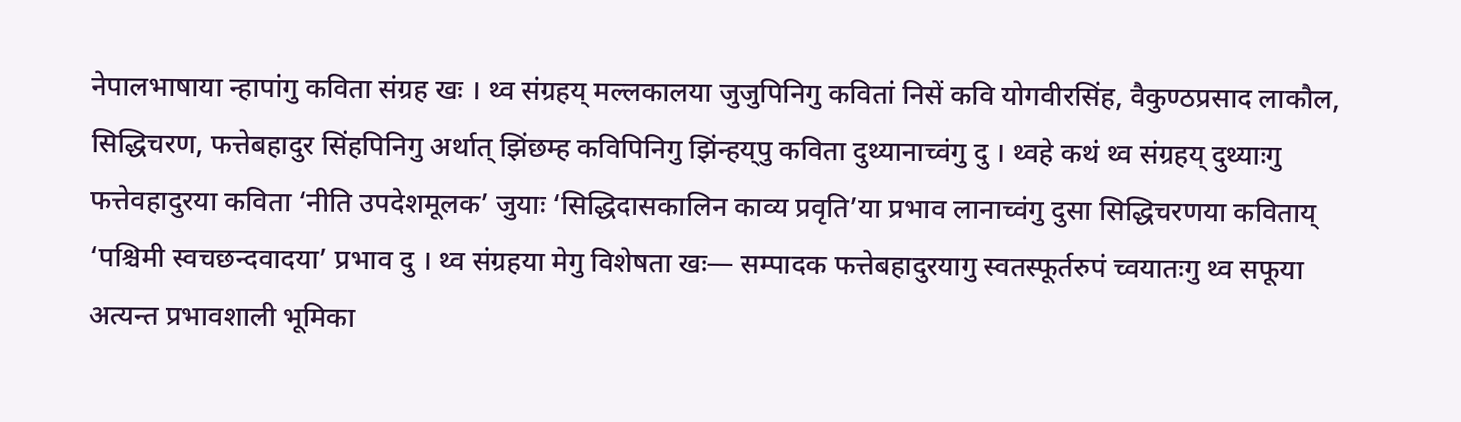नेपालभाषाया न्हापांगु कविता संग्रह खः । थ्व संग्रहय् मल्लकालया जुजुपिनिगु कवितां निसें कवि योगवीरसिंह, वैकुण्ठप्रसाद लाकौल, सिद्धिचरण, फत्तेबहादुर सिंहपिनिगु अर्थात् झिंछम्ह कविपिनिगु झिंन्हय्‌पु कविता दुथ्यानाच्वंगु दु । थ्वहे कथं थ्व संग्रहय् दुथ्याःगु फत्तेवहादुरया कविता ‘नीति उपदेशमूलक’ जुयाः ‘सिद्धिदासकालिन काव्य प्रवृति’या प्रभाव लानाच्वंगु दुसा सिद्धिचरणया कविताय् ‘पश्चिमी स्वचछन्दवादया’ प्रभाव दु । थ्व संग्रहया मेगु विशेषता खः— सम्पादक फत्तेबहादुरयागु स्वतस्फूर्तरुपं च्वयातःगु थ्व सफूया अत्यन्त प्रभावशाली भूमिका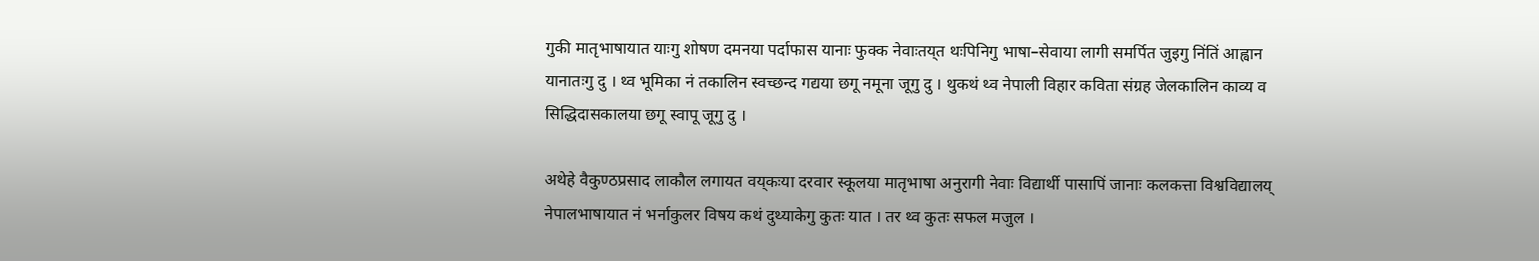गुकी मातृभाषायात याःगु शोषण दमनया पर्दाफास यानाः फुक्क नेवाःतय्‌त थःपिनिगु भाषा–सेवाया लागी समर्पित जुइगु निंतिं आह्वान यानातःगु दु । थ्व भूमिका नं तकालिन स्वच्छन्द गद्यया छगू नमूना जूगु दु । थुकथं थ्व नेपाली विहार कविता संग्रह जेलकालिन काव्य व सिद्धिदासकालया छगू स्वापू जूगु दु ।

अथेहे वैकुण्ठप्रसाद लाकौल लगायत वय्‌कःया दरवार स्कूलया मातृभाषा अनुरागी नेवाः विद्यार्थी पासापिं जानाः कलकत्ता विश्वविद्यालय् नेपालभाषायात नं भर्नाकुलर विषय कथं दुथ्याकेगु कुतः यात । तर थ्व कुतः सफल मजुल ।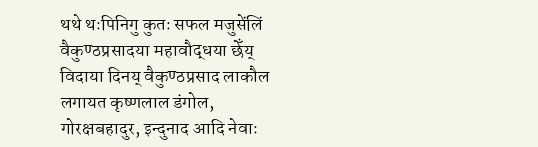थथे थःपिनिगु कुतः सफल मजुसेंलिं वैकुण्ठप्रसादया महावौद्धया छेँय् विदाया दिनय् वैकुण्ठप्रसाद लाकौल लगायत कृष्णलाल डंगोल, गोरक्षबहादुर, इन्दुनाद आदि नेवाः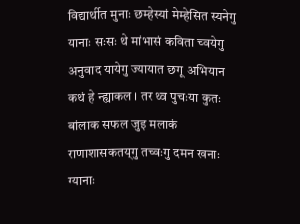विद्यार्थीत मुनाः छम्हेस्यां मेम्हेसित स्यनेगु यानाः सःसः थे मांभासं कविता च्वयेगु अनुवाद यायेगु ज्यायात छगू अभियान कथं हे न्ह्याकल । तर थ्व पुचःया कुतः बांलाक सफल जुइ मलाकं राणाशासकतय्‌गु तच्वःगु दमन खनाः ग्यानाः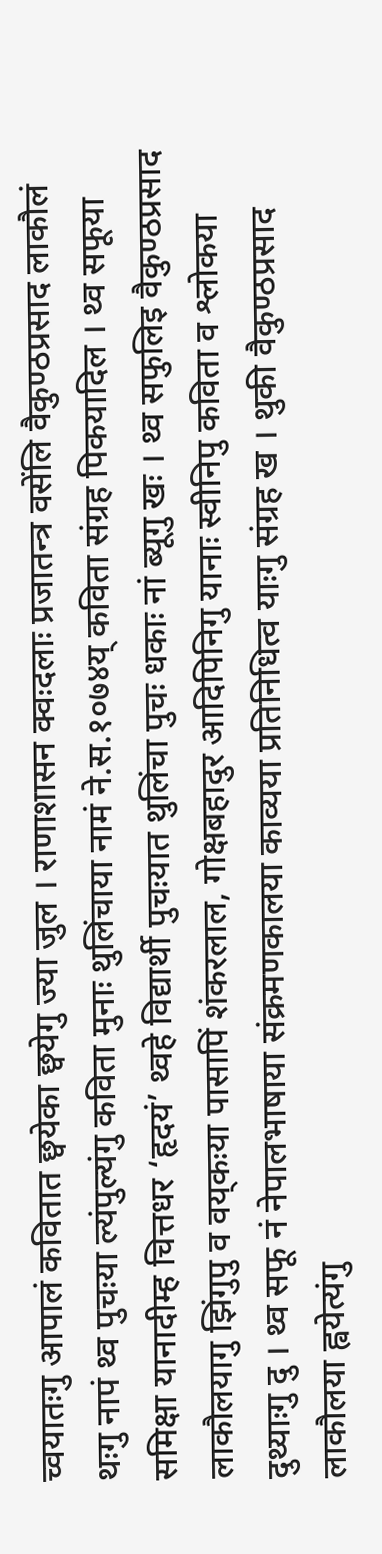च्वयातःगु आपालं कवितात छ्वयेका छ्वयेगु ज्या जुल । राणाशासन क्वःदलाः प्रजातन्त्र वसेंलि वैकुण्ठप्रसाद लाकौलं थःगु नापं थ्व पुचःया ल्यंपुल्यंगु कविता मुनाः थुलिंचाया नामं ने.स.१०७४य् कविता संग्रह पिकयादिल । थ्व सफूया समिक्षा यानादीम्ह चित्तधर ‘हृदयं’ थ्वहे विद्यार्थी पुचःयात थुलिंचा पुचः धकाः नां ब्यूगु खः । थ्व सफुलिइ वैकुण्ठप्रसाद लाकौलयागु झिंगुपु व वय्‌कःया पासापिं शंकरलाल, गोक्षबहादुर आदिपिनिगु यानाः स्वीनिपु कविता व श्लोकया दुथ्याःगु दु । थ्व सफू नं नेपालभाषाया संक्रमणकालया काव्यया प्रतिनिधित्व याःगु संग्रह ख । थुकी वैकुण्ठप्रसाद लाकौलया ह्वयेत्यंगु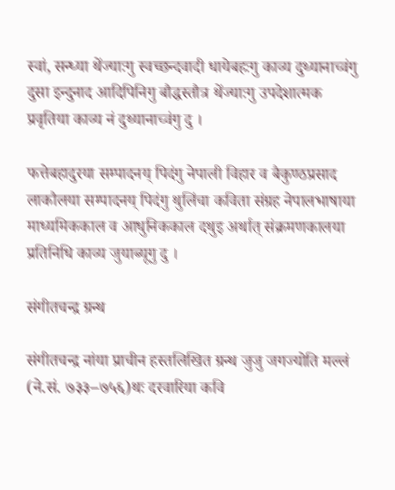स्वां, सन्ध्या थेंज्याःगु स्वच्छन्दवादी धायेबहःगु काव्य दुथ्यानाच्वंगु दुसा इन्दुनाद आदिपिनिगु बौद्धस्तौत्र थेंज्याःगु उपदेशात्मक प्रवृतिया काव्य नं दुथ्यानाच्वंगु दु ।

फत्तेबहादुरया सम्पादनय् पिदंगु नेपाली विहार व बैकुण्ठप्रसाद लाकौलया सम्पादनय् पिदंगु थुलिंचा कविता संग्रह नेपालभाषाया माध्यमिककाल व आधुनिककाल दथुइ अर्थात् संक्रमणकालया प्रतिनिधि काव्य जुयाब्यूगु दु ।

संगीतचन्द्र ग्रन्थ

संगीतचन्द्र नांया प्राचीन हस्तलिखित ग्रन्थ जुजु जगज्योति मल्लं (ने.सं. ७३३–७५६)थः दरवारिया कवि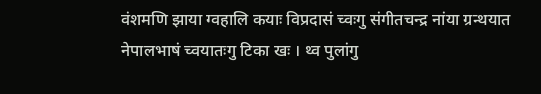वंशमणि झाया ग्वहालि कयाः विप्रदासं च्वःगु संगीतचन्द्र नांया ग्रन्थयात नेपालभाषं च्वयातःगु टिका खः । थ्व पुलांगु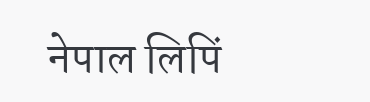नेपाल लिपिं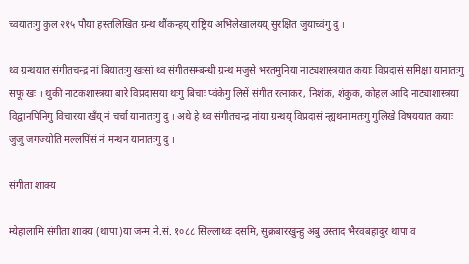च्वयातःगु कुल २१५ पौया हस्तलिखित ग्रन्थ थौंकन्हय् राष्ट्रिय अभिलेखालयय् सुरक्षित जुयाच्वंगु दु ।

थ्व ग्रन्थयात संगीतचन्द्र नां बियातःगु खःसां थ्व संगीतसम्बन्धी ग्रन्थ मजुसे भरतमुनिया नाट्यशास्त्रयात कयाः विप्रदासं समिक्षा यानातःगु सफू खः । थुकी नाटकशास्त्रया बारे विप्रदासया थःगु बिचाः प्वंकेगु लिसें संगीत रत्नाकर, निशंक, शंकुक, कोहल आदि नाट्याशास्त्रया विद्वानपिनिगु विचारया खँय् नं चर्चा यानातःगु दु । अथे हे थ्व संगीतचन्द्र नांया ग्रन्थय् विप्रदासं न्ह्यथनामतःगु गुलिखे विषययात कयाः जुजु जगज्योति मल्लपिंसं नं मन्थन यानातःगु दु ।

संगीता शाक्य

म्येहालामि संगीता शाक्य (थापा)या जन्म ने.सं. १०८८ सिल्लाथ्वः दसमि, सुक्रबारखुन्हु अबु उस्ताद भैरवबहादुर थापा व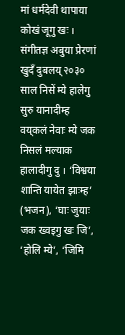मां धर्मदेवी थापाया कोखं जूगु खः । संगीतज्ञ अबुया प्रेरणां खुदँ दुबलय्‌ २०३० साल निसें म्ये हालेगु सुरु यानादीम्ह वय्‌कलं नेवाः म्ये जक निसलं मल्याक हालादीगु दु । ‘विश्वया शान्ति यायेत झाःम्ह’ (भजन), ‘घाः जुयाः जक ख्वइगु खः जि’, ‘होलि म्ये’, ‘जिमि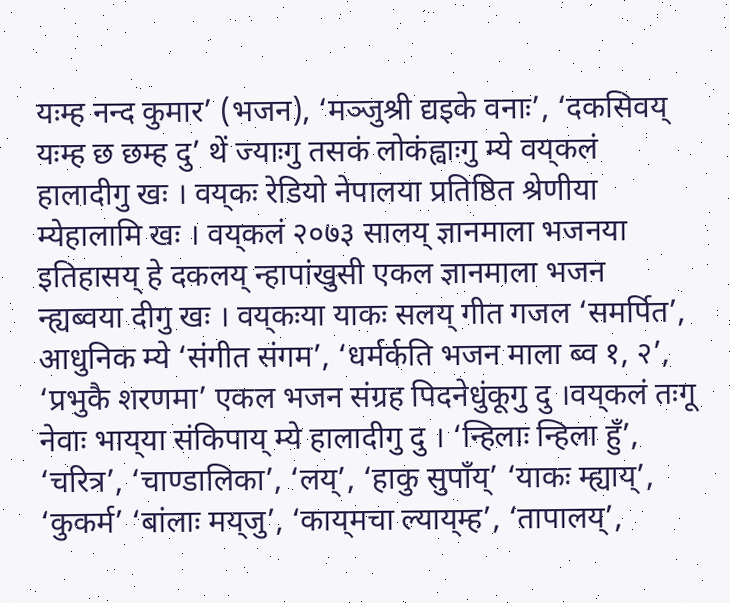यःम्ह नन्द कुमार’ (भजन), ‘मञ्जुश्री द्यइके वनाः’, ‘दकसिवय्‌ यःम्ह छ छम्ह दु’ थें ज्याःगु तसकं लोकंह्वाःगु म्ये वय्‌कलं हालादीगु खः । वय्‌कः रेडियो नेपालया प्रतिष्ठित श्रेणीया म्येहालामि खः । वय्‌कलं २०७३ सालय्‌ ज्ञानमाला भजनया इतिहासय्‌ हे दकलय्‌ न्हापांखुसी एकल ज्ञानमाला भजन न्ह्यब्वया दीगु खः । वय्‌कःया याकः सलय्‌ गीत गजल ‘समर्पित’, आधुनिक म्ये ‘संगीत संगम’, ‘धर्मर्कति भजन माला ब्व १, २’, ‘प्रभुकै शरणमा’ एकल भजन संग्रह पिदनेधुंकूगु दु ।वय्‌कलं तःगू नेवाः भाय्‌या संकिपाय्‌ म्ये हालादीगु दु । ‘न्हिलाः न्हिला हुँ’, ‘चरित्र’, ‘चाण्डालिका’, ‘लय्‌’, ‘हाकु सुपाँय्‌’ ‘याकः म्ह्याय्‌’, ‘कुकर्म’ ‘बांलाः मय्‌जु’, ‘काय्‌मचा ल्याय्‌म्ह’, ‘तापालय्‌’,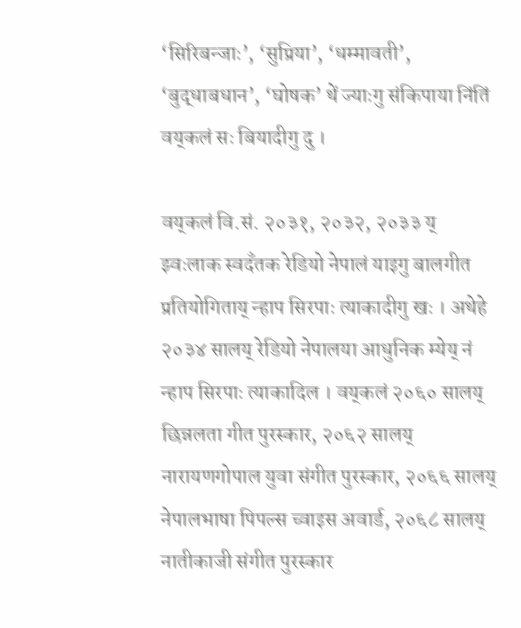‘सिरिबन्जाः’, ‘सुप्रिया’, ‘धम्मावती’, ‘बुद्धाबधान’, ‘घोषक’ थें ज्याःगु संकिपाया निंतिं वय्‌कलं सः बियादीगु दु ।

वय्‌कलं वि.सं. २०३१, २०३२, २०३३ य्‌ झ्वःलाक स्वदँतक रेडियो नेपालं याइगु बालगीत प्रतियोगिताय्‌ न्हाप सिरपाः त्याकादीगु खः । अथेहे २०३४ सालय्‌ रेडियो नेपालया आधुनिक म्येय्‌ नं न्हाप सिरपाः त्याकादिल । वय्‌कलं २०६० सालय्‌ छिन्नलता गीत पुरस्कार, २०६२ सालय्‌ नारायणगोपाल युवा संगीत पुरस्कार, २०६६ सालय्‌ नेपालभाषा पिपल्स च्वाइस अवार्ड, २०६८ सालय्‌ नातीकाजी संगीत पुरस्कार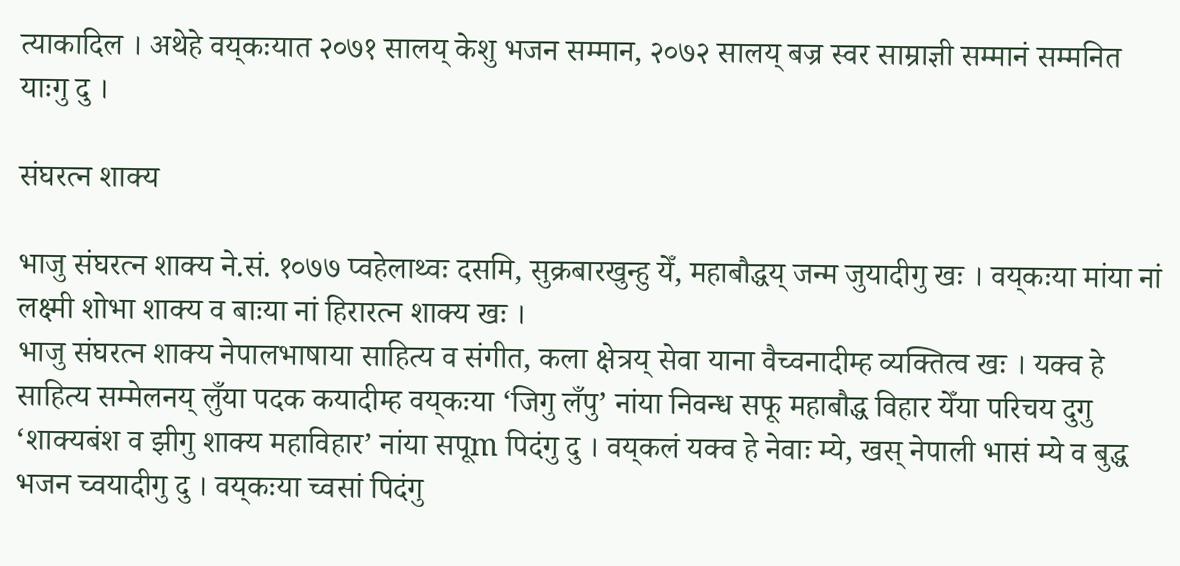त्याकादिल । अथेहे वय्‌कःयात २०७१ सालय्‌ केशु भजन सम्मान, २०७२ सालय्‌ बज्र स्वर साम्राज्ञी सम्मानं सम्मनित याःगु दु ।

संघरत्न शाक्य

भाजु संघरत्न शाक्य ने.सं. १०७७ प्वहेलाथ्वः दसमि, सुक्रबारखुन्हु येँ, महाबौद्धय्‌ जन्म जुयादीगु खः । वय्‌कःया मांया नां लक्ष्मी शोभा शाक्य व बाःया नां हिरारत्न शाक्य खः ।
भाजु संघरत्न शाक्य नेपालभाषाया साहित्य व संगीत, कला क्षेत्रय्‌ सेवा याना वैच्वनादीम्ह व्यक्तित्व खः । यक्व हे साहित्य सम्मेलनय्‌ लुँया पदक कयादीम्ह वय्‌कःया ‘जिगु लँपु’ नांया निवन्ध सफू महाबौद्ध विहार येँया परिचय दुगु ‘शाक्यबंश व झीगु शाक्य महाविहार’ नांया सपूm पिदंगु दु । वय्‌कलं यक्व हे नेवाः म्ये, खस् नेपाली भासं म्ये व बुद्ध भजन च्वयादीगु दु । वय्‌कःया च्वसां पिदंगु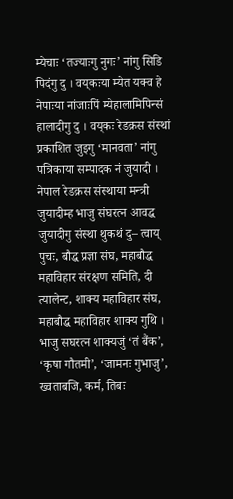म्येचाः ‘तज्याःगु नुगः’ नांगु सिडि पिदंगु दु । वय्‌कःया म्येत यक्व हे नेपाःया नांजाःपिं म्येहालामिपिन्सं हालादीगु दु । वय्‌कः रेडक्रस संस्थां प्रकाशित जुइगु ‘मानवता’ नांगु पत्रिकाया सम्पादक नं जुयादी । नेपाल रेडक्रस संस्थाया मन्त्री जुयादीम्ह भाजु संघरत्न आवद्ध जुयादीगु संस्था थुकथं दु– त्वाय्‌ पुचः, बौद्ध प्रज्ञा संघ, महाबौद्ध महाविहार संरक्षण समिति, दी त्यालेन्ट, शाक्य महाविहार संघ, महाबौद्ध महाविहार शाक्य गुथि ।
भाजु सघरत्न शाक्यजुं ‘तं बैंक’, ‘कृषा गौतमी’, ‘जामनः गुभाजु’, ख्वताबजि, कर्म, तिबः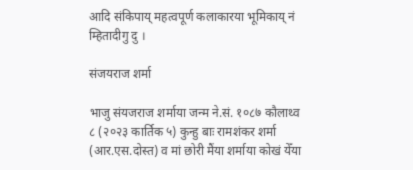आदि संकिपाय्‌ महत्वपूर्ण कलाकारया भूमिकाय्‌ नं म्हितादीगु दु ।

संजयराज शर्मा

भाजु संयजराज शर्माया जन्म ने.सं. १०८७ कौलाथ्व ८ (२०२३ कार्तिक ५) कुन्हु बाः रामशंकर शर्मा (आर.एस.दोस्त) व मां छोरी मैंया शर्माया कोखं येँया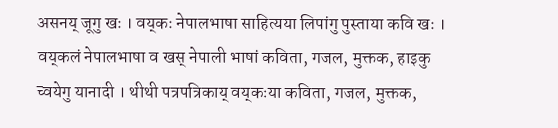असनय् जूगु खः । वय्‌कः नेपालभाषा साहित्यया लिपांगु पुस्ताया कवि खः । वय्‌कलं नेपालभाषा व खस् नेपाली भाषां कविता, गजल, मुक्तक, हाइकु च्वयेगु यानादी । थीथी पत्रपत्रिकाय् वय्‌कःया कविता, गजल, मुक्तक,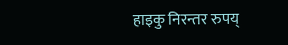हाइकु निरन्तर रुपय्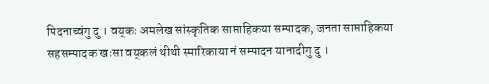पिदनाच्वंगु दु । वय्‌कः अमलेख सांस्कृतिक साप्ताहिकया सम्पादक, जनता साप्ताहिकया सहसम्पादक खःसा वय्‌कलं थीथी स्मारिकाया नं सम्पादन यानादीगु दु ।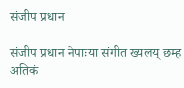संजीप प्रधान

संजीप प्रधान नेपाःया संगीत ख्यलय्‌ छम्ह अतिकं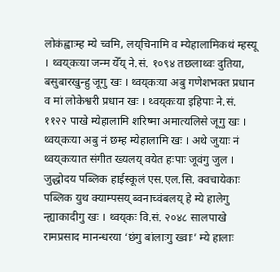लोकंह्वाःम्ह म्ये च्वमि, लय्‌चिनामि व म्येहालामिकथं म्हस्यू । थ्वय्‌कःया जन्म येँय्‌ ने.सं. १०९४ तछलाथ्वः दुतिया, बसुबारखुन्हु जूगु खः । थ्वय्‌कःया अबु गणेशभक्त प्रधान व मां लोकेश्वरी प्रधान खः । थ्वय्‌कःया इहिपाः ने.सं. ११२२ पाखे म्येहालामि शरिष्मा अमात्यलिसे जूगु खः । थ्वय्‌कःया अबु नं छम्ह म्येहालामि खः । अथे जुयाः नं थ्वय्‌कःयात संगीत ख्यलय्‌ वयेत हःपाः जूवंगु जुल । जुद्धोदय पब्लिक हाईस्कूलं एस.एल.सि. क्वचायेकाः पब्लिक युथ क्याम्पसय्‌ ब्वनाच्वंबलय्‌ हे म्ये हालेगु न्ह्याकादीगु खः । थ्वय्‌कः वि.सं. २०४८ सालपाखे रामप्रसाद मानन्धरया ‘छंगु बांलाःगु ख्वाः’ म्ये हालाः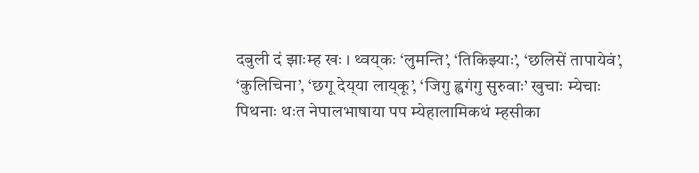दबुली दं झाःम्ह खः । थ्वय्‌कः ‘लुमन्ति’, ‘तिकिझ्याः’, ‘छलिसें तापायेवं’, ‘कुलिचिना’, ‘छगू देय्‌या लाय्‌कू’, ‘जिगु ह्वगंगु सुरुवाः’ खुचाः म्येचाः पिथनाः थःत नेपालभाषाया पप म्येहालामिकथं म्हसीका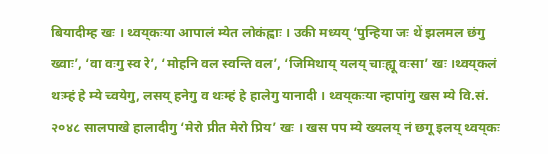बियादीम्ह खः । थ्वय्‌कःया आपालं म्येत लोकंह्वाः । उकी मध्यय्‌ ‘पुन्हिया जः थें झलमल छंगु ख्वाः’, ‘वा वःगु स्व रे’, ‘मोहनि वल स्वन्ति वल’, ‘जिमिथाय्‌ यलय्‌ चाःह्यू वःसा’ खः ।थ्वय्‌कलं थःम्हं हे म्ये च्वयेगु, लसय्‌ हनेगु व थःम्हं हे हालेगु यानादी । थ्वय्‌कःया न्हापांगु खस म्ये वि.सं. २०४८ सालपाखे हालादीगु ‘मेरो प्रीत मेरो प्रिय’ खः । खस पप म्ये ख्यलय्‌ नं छगू इलय्‌ थ्वय्‌कः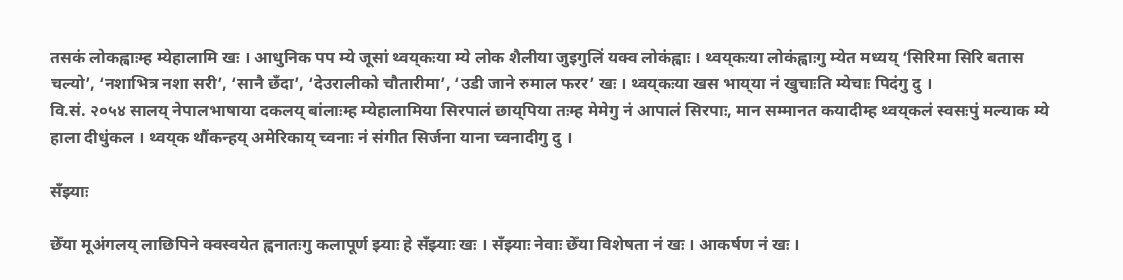तसकं लोकह्वाःम्ह म्येहालामि खः । आधुनिक पप म्ये जूसां थ्वय्‌कःया म्ये लोक शैलीया जुइगुलिं यक्व लोकंह्वाः । थ्वय्‌कःया लोकंह्वाःगु म्येत मध्यय्‌ ‘सिरिमा सिरि बतास चल्यो’, ‘नशाभित्र नशा सरी’, ‘सानै छँदा’, ‘देउरालीको चौतारीमा’, ‘उडी जाने रुमाल फरर’ खः । थ्वय्‌कःया खस भाय्‌या नं खुचाःति म्येचाः पिदंगु दु ।
वि.सं. २०५४ सालय्‌ नेपालभाषाया दकलय्‌ बांलाःम्ह म्येहालामिया सिरपालं छाय्‌पिया तःम्ह मेमेगु नं आपालं सिरपाः, मान सम्मानत कयादीम्ह थ्वय्‌कलं स्वसःपुं मल्याक म्ये हाला दीधुंकल । थ्वय्‌क थौंकन्हय्‌ अमेरिकाय्‌ च्वनाः नं संगीत सिर्जना याना च्वनादीगु दु ।

सँझ्याः

छेँया मूअंगलय् लाछिपिने क्वस्वयेत ह्वनातःगु कलापूर्ण झ्याः हे सँझ्याः खः । सँझ्याः नेवाः छेँया विशेषता नं खः । आकर्षण नं खः ।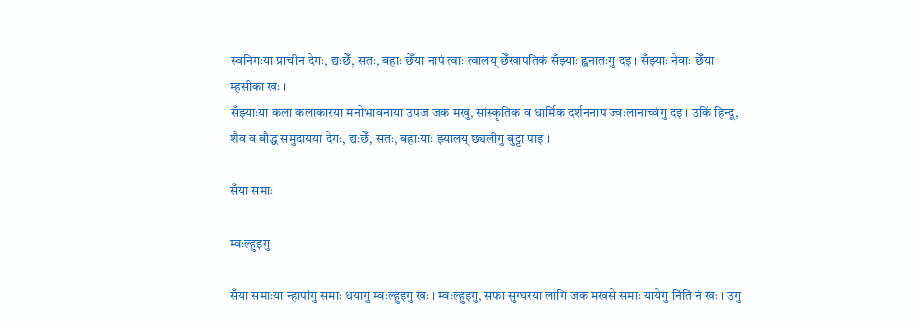स्वनिगःया प्राचीन देगः, द्यःछेँ, सतः, बहाः छेँया नापं त्वाः त्वालय् छेँखापतिकं सँझ्याः ह्वनातःगु दइ । सँझ्याः नेवाः छेँया म्हसीका खः ।
सँझ्याःया कला कलाकारया मनोभावनाया उपज जक मखु, सांस्कृतिक व धार्मिक दर्शननाप ज्वःलानाच्वंगु दइ । उकिं हिन्दू, शैव व बौद्ध समुदायया देगः, द्यःछेँ, सतः, बहाःयाः झ्यालय् छ्यलीगु बुट्टा पाइ ।

सँया समाः

म्वःल्हुइगु

सँया समाःया न्हापांगु समाः धयागु म्वःल्हुइगु खः । म्वःल्हुइगु, सफा सुग्घरया लागि जक मखसे समाः यायेगु निंतिं नं खः । उगु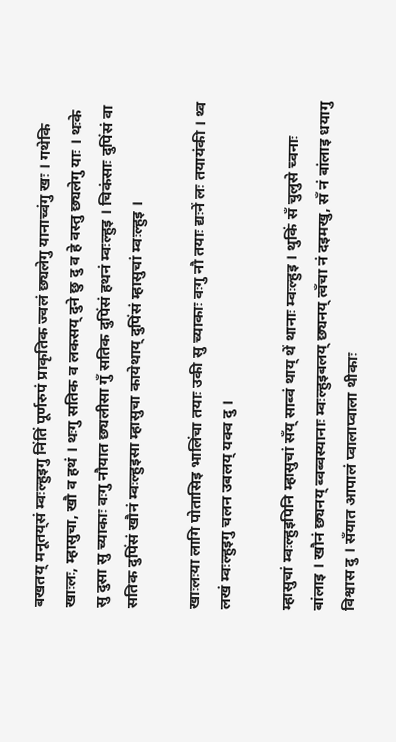बखतय्‌ मनूतय्‌सं म्वःल्हुइगु निंतिं पूर्णरुपं प्राकृतिक ज्वलं छ्यलेगु यानाच्वंगु खः । गथेकि खाःलः, म्हासुचा, खौ व हथं । थःगु सतिक व लकसय्‌ दुने छु दु व हे वस्तु छ्यलेगु याः । थःके सु दुसा सु च्याकाः वःगु नौयात छ्यलीसा गुँ सतिक दुपिंसं हथनं म्वःल्हुइ । चिकंसाः दुपिंसं वा सतिक दुपिंसं खौनं म्वःल्हुइसा म्हासुचा कायेथाय्‌ दुपिंसं म्हासुचां म्वःल्हुइ ।

खाःलःया लागि पोतासिइ भालिंचा तयाः उकी सु च्याकाः वःगु नौ तयाः द्यःनें लः तयायंकी । थ्व लखं म्वःल्हुइगु चलन उबलय्‌ यक्व दु ।

म्हासुचां म्वःल्हुइपिनि म्हासुचां सँय्‌ साब्वं थाय्‌ थें थानाः म्वःल्हुइ । थुकिं सँ चुलुसे च्वनाः बांलाइ । खौनं छ्यनय्‌ ब्वब्वस्यानाः म्वःल्हुइबलय्‌ छ्यनय्‌ त्वँचा नं दइमखु, सँ नं बांलाइ धयागु विश्वास दु । सँयात आपालं प्वालाप्वाला थीकाः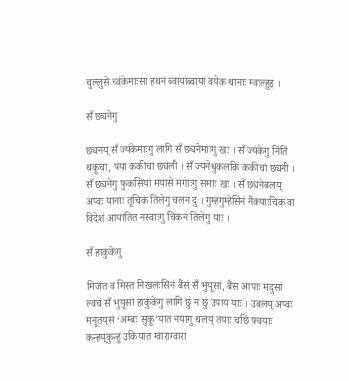चुल्लुसे च्वंकेमाःसा हथनं ब्वायांब्वायां वयेक थानाः म्वःल्हुइ ।

सँ छ्यनेगु

छ्यनय्‌ सँ ज्यंकेमाःगु लागि सँ छ्यनेमाःगु खः । सँ ज्यंकेगु निंतिं थकूचा, पंया ककीचा छ्यली । सँ ज्यनेधुंकलकि ककीचां छ्यनी । सँ छ्यनेगु फुकसियां मयासे मगाःगु समाः खः । सँ छ्यनेबलय्‌ अप्वः यानाः तूचिकं तिलेगु चलन दु । गुम्हगुम्हेसिनं नैंक्याःचिकं वा विदेशं आयातित नस्वाःगु चिकनं तिलेगु याः ।

सँ हाकुकेगु

मिजंत व मिस्त निखलःसिनं बैंसं सँ भुयूसां, बैंस आपाः मदुसां ल्वचं सँ भुयूसां हाकुकेगु लागि छुं न छुं उपाय याः । उबलय्‌ अप्वः मनूतय्‌सं ‘अम्बः सुकू’यात नयागु थलय्‌ तयाः चछिं फ्वयाः कन्हय्‌कुन्हु उकियात ग्वाराग्वारा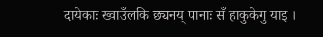दायेकाः ख्वाउँलकि छ्यनय्‌ पानाः सँ हाकुकेगु याइ ।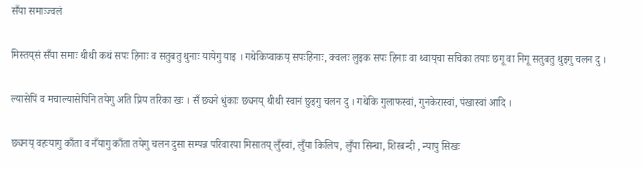सँया समाःज्वलं

मिस्तय्‌सं सँया समाः थीथी कथं सपः हिनाः व सतुबतु थुनाः यायेगु याइ । गथेकिप्वाकय्‌ सपःहिनाः, क्वलः लुइक सपः हिनाः वा थ्वाय्‌चा सचिका तयाः छगू वा निगू सतुबतु थुइगु चलन दु ।

ल्यासेपिं व मचाल्यासेपिनि तयेगु अति प्रिय तरिका खः । सँ छ्यने धुंकाः छ्यनय्‌ थीथी स्वानं छुइगु चलन दु । गथेकि गुलाफस्वां, गुनकेरास्वां, पंखास्वां आदि ।

छ्यनय्‌ वहःयागु काँता व नँयागु काँता तयेगु चलन दुसा सम्पन्न परिवारया मिसातय्‌ लुँस्वां, लुँया किलिप, लुँया सिन्चा, शिरबन्दी , न्यापु सिखः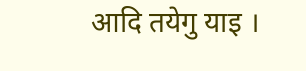आदि तयेगु याइ ।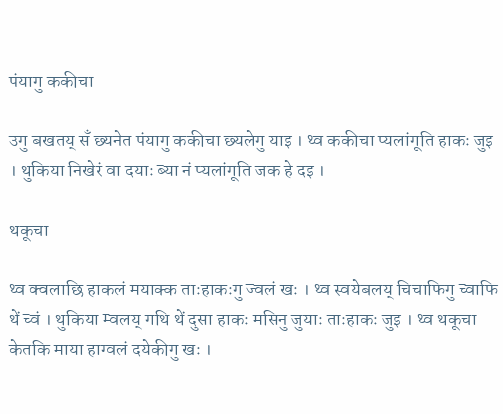पंयागु ककीचा

उगु बखतय्‌ सँ छ्यनेत पंयागु ककीचा छ्यलेगु याइ । थ्व ककीचा प्यलांगूति हाकः जुइ । थुकिया निखेरं वा दयाः ब्या नं प्यलांगूति जक हे दइ ।

थकूचा

थ्व क्वलाछि हाकलं मयाक्क ताःहाकःगु ज्वलं खः । थ्व स्वयेबलय्‌ चिचाफिगु च्वाफि थें च्वं । थुकिया म्वलय्‌ गथि थें दुसा हाकः मसिनु जुयाः ताःहाकः जुइ । थ्व थकूचा केतकि माया हाग्वलं दयेकीगु खः ।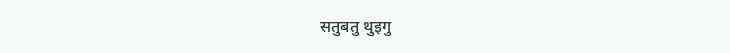सतुबतु थुइगु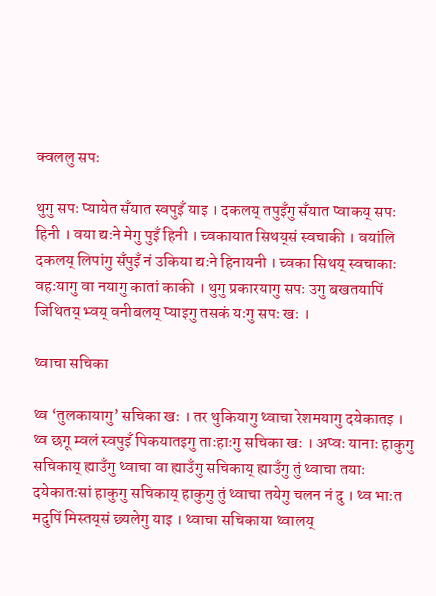क्वललु सपः

थुगु सपः प्यायेत सँयात स्वपुइँ याइ । दकलय्‌ तपुइँगु सँयात प्वाकय्‌ सपः हिनी । वया द्यःने मेगु पुइँ हिनी । च्वकायात सिथय्‌सं स्वचाकी । वयांलि दकलय्‌ लिपांगु सँपुइँ नं उकिया द्यःने हिनायनी । च्वका सिथय्‌ स्वचाकाः वहःयागु वा नयागु कातां काकी । थुगु प्रकारयागु सपः उगु बखतयापिं जिथितय्‌ भ्वय्‌ वनीबलय्‌ प्याइगु तसकं यःगु सपः खः ।

थ्वाचा सचिका

थ्व ‘तुलकायागु’ सचिका खः । तर थुकियागु थ्वाचा रेशमयागु दयेकातइ । थ्व छगू म्वलं स्वपुइँ पिकयातइगु ताःहाःगु सचिका खः । अप्वः यानाः हाकुगु सचिकाय्‌ ह्याउँगु थ्वाचा वा ह्याउँगु सचिकाय्‌ ह्याउँगु तुं थ्वाचा तयाः दयेकातःसां हाकुगु सचिकाय्‌ हाकुगु तुं थ्वाचा तयेगु चलन नं दु । थ्व भाःत मदुपिं मिस्तय्‌सं छ्यलेगु याइ । थ्वाचा सचिकाया थ्वालय्‌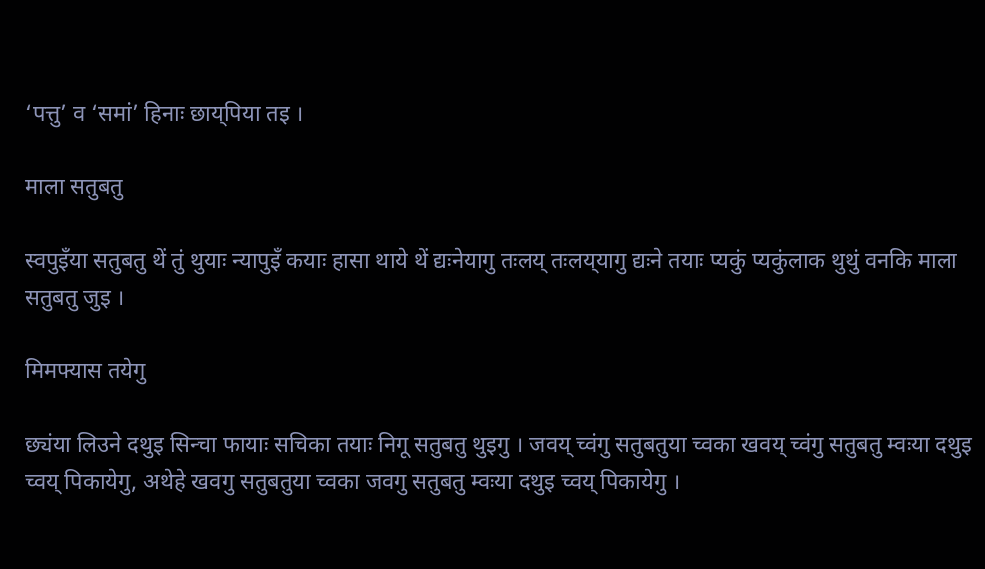‘पत्तु’ व ‘समां’ हिनाः छाय्‌पिया तइ ।

माला सतुबतु

स्वपुइँया सतुबतु थें तुं थुयाः न्यापुइँ कयाः हासा थाये थें द्यःनेयागु तःलय्‌ तःलय्‌यागु द्यःने तयाः प्यकुं प्यकुंलाक थुथुं वनकि माला सतुबतु जुइ ।

मिमफ्यास तयेगु

छ्यंया लिउने दथुइ सिन्चा फायाः सचिका तयाः निगू सतुबतु थुइगु । जवय्‌ च्वंगु सतुबतुया च्वका खवय्‌ च्वंगु सतुबतु म्वःया दथुइ च्वय्‌ पिकायेगु, अथेहे खवगु सतुबतुया च्वका जवगु सतुबतु म्वःया दथुइ च्वय्‌ पिकायेगु ।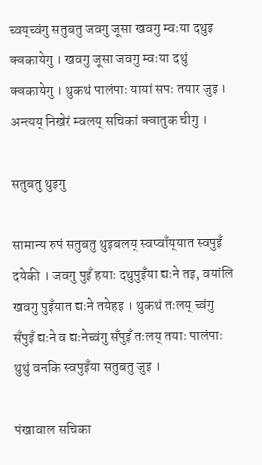च्वय्‌च्वंगु सतुबतु जवगु जूसा खवगु म्वःया दथुइ क्वकायेगु । खवगु जूसा जवगु म्वःया दथुं क्वकायेगु । थुकथं पालंपाः यायां सपः तयार जुइ । अन्त्यय्‌ निखेरं म्वलय्‌ सचिकां क्वातुक चीगु ।

सतुबतु थुइगु

सामान्य रुपं सतुबतु थुइबलय्‌ स्वप्वाँय्‌यात स्वपुइँ दयेकी । जवगु पुइँ हयाः दथुपुइँया द्यःने तइ, वयांलि खवगु पुइँयात द्यःने तयेहइ । थुकथं तःलय्‌ च्वंगु सँपुइँ द्यःने व द्यःनेच्वंगु सँपुइँ तःलय्‌ तयाः पालंपाः थुथुं वनकि स्वपुइँया सतुबतु जुइ ।

पंखावाल सचिका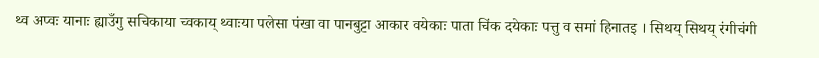थ्व अप्वः यानाः ह्याउँगु सचिकाया च्वकाय्‌ थ्वाःया पलेसा पंखा वा पानबुट्टा आकार वयेकाः पाता चिंक दयेकाः पत्तु व समां हिनातइ । सिथय्‌ सिथय्‌ रंगीचंगी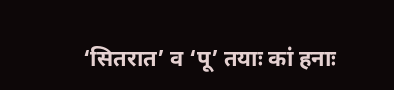‘सितरात’ व ‘पू’ तयाः कां हनाः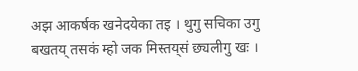अझ आकर्षक खनेदयेका तइ । थुगु सचिका उगु बखतय्‌ तसकं म्हो जक मिस्तय्‌सं छ्यलीगु खः ।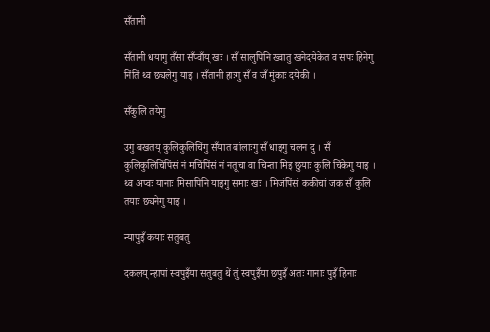सँतानी

सँतानी धयागु तँसा सँप्वाँय्‌ खः । सँ सालुपिनि ख्वातु खनेदयेकेत व सपः हिनेगु निंतिं थ्व छ्यलेगु याइ । सँतानी हाःगु सँ व जँ मुंकाः दयेकी ।

सँकुलि तयेगु

उगु बखतय्‌ कुलिकुलिचिंगु सँयात बांलाःगु सँ धाइगु चलन दु । सँ कुलिकुलिचिंपिंसं नं मचिंपिंसं नं नतूचा वा चिन्ता मिइ छुयाः कुलि चिंकेगु याइ । थ्व अप्वः यानाः मिसापिनि याइगु समाः खः । मिजंपिंसं ककीचां जक सँ कुलि तयाः छ्यनेगु याइ ।

न्यापुइँ कयाः सतुबतु

दकलय्‌ न्हापां स्वपुइँया सतुबतु थें तुं स्वपुइँया छपुइँ अतः गानाः पुइँ हिनाः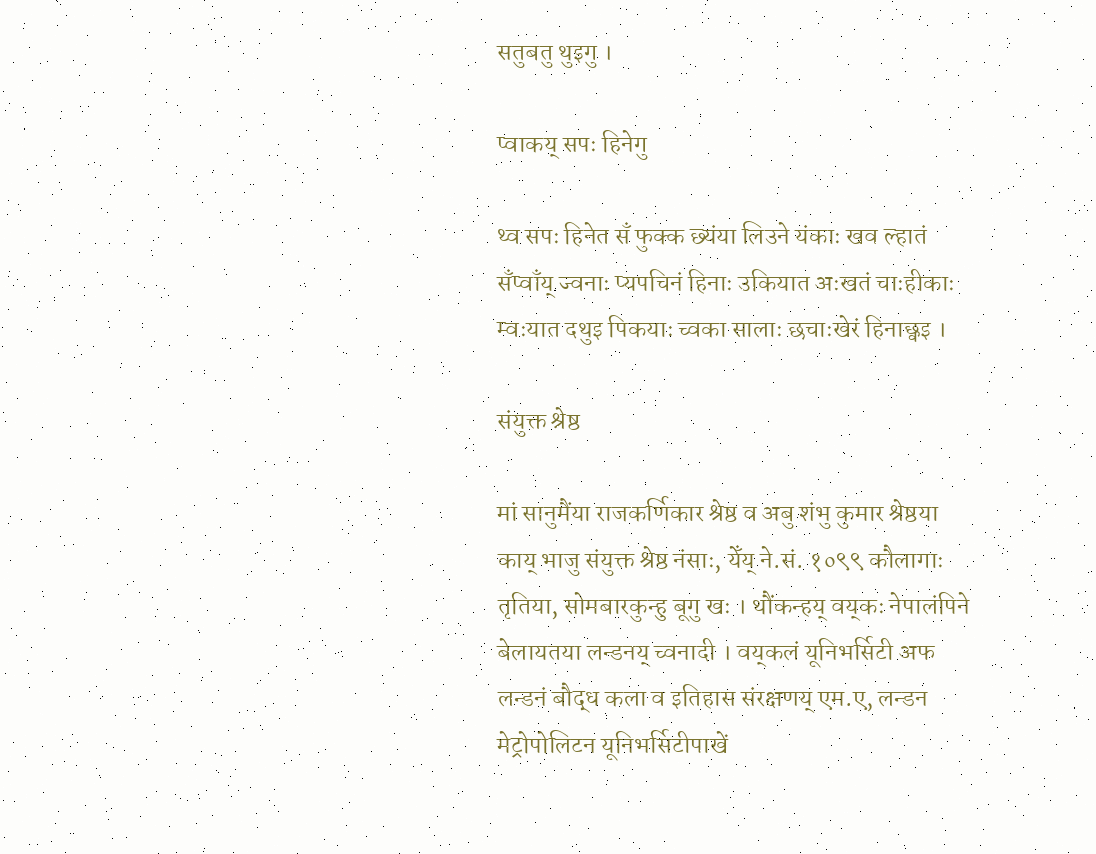सतुबतु थुइगु ।

प्वाकय्‌ सपः हिनेगु

थ्व सपः हिनेत सँ फुक्क छ्यंया लिउने यंकाः खव ल्हातं सँप्वाँय्‌ ज्वनाः प्यपचिनं हिनाः उकियात अःखतं चाःहीकाः म्वःयात दथुइ पिकयाः च्वका सालाः छचाःखेरं हिनाछ्वइ ।

संयुक्त श्रेष्ठ

मां सानुमैंया राजकर्णिकार श्रेष्ठ व अबु शंभु कुमार श्रेष्ठया काय् भाजु संयुक्त श्रेष्ठ नंसाः, येँय् ने.सं. १०९९ कौलागाः तृतिया, सोमबारकुन्हु बूगु खः । थौंकन्हय् वय्‌कः नेपालंपिने बेलायतया लन्डनय् च्वनादी । वय्‌कलं यूनिभर्सिटी अफ लन्डनं बौद्ध कला व इतिहास संरक्षणय् एम.ए, लन्डन मेट्रोपोलिटन यूनिभर्सिटीपाखें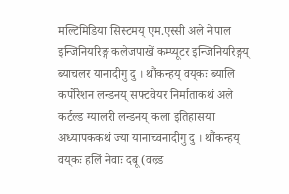मल्टिमिडिया सिस्टमय् एम.एस्सी अले नेपाल इन्जिनियरिङ्ग कलेजपाखें कम्प्यूटर इन्जिनियरिङ्गय् ब्याचलर यानादीगु दु । थौंकन्हय् वय्‌कः ब्यालि कर्पोरेशन लन्डनय् सफ्टवेयर निर्माताकथं अले कर्टल्ड ग्यालरी लन्डनय् कला इतिहासया अध्यापककथं ज्या यानाच्वनादीगु दु । थौंकन्हय् वय्‌कः हलिं नेवाः दबू (वल्र्ड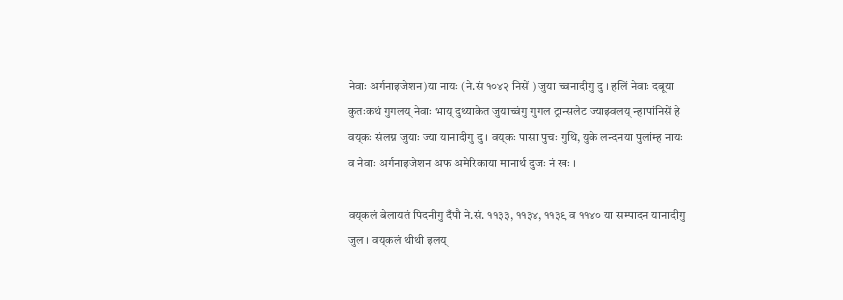नेवाः अर्गनाइजेशन)या नायः (ने.सं १०४२ निसें ) जुया च्वनादीगु दु । हलिं नेवाः दबूया कुतःकथं गुगलय् नेवाः भाय् दुथ्याकेत जुयाच्वंगु गुगल ट्रान्सलेट ज्याझ्वलय् न्हापांनिसें हे वय्‌कः संलग्न जुयाः ज्या यानादीगु दु । वय्‌कः पासा पुचः गुथि, युके लन्दनया पुलांम्ह नायः व नेवाः अर्गनाइजेशन अफ अमेरिकाया मानार्थ दुजः नं खः ।

वय्‌कलं बेलायतं पिदनीगु दँपौ ने.सं. ११३३, ११३४, ११३९ व ११४० या सम्पादन यानादीगु जुल । वय्‌कलं थीथी इलय्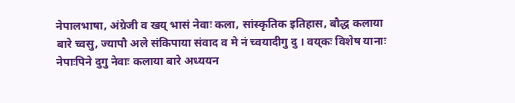नेपालभाषा, अंग्रेजी व खय् भासं नेवाः कला, सांस्कृतिक इतिहास, बौद्ध कलाया बारे च्वसु, ज्यापौ अले संकिपाया संवाद व मे नं च्वयादीगु दु । वय्‌कः विशेष यानाः नेपाःपिने दुगु नेवाः कलाया बारे अध्ययन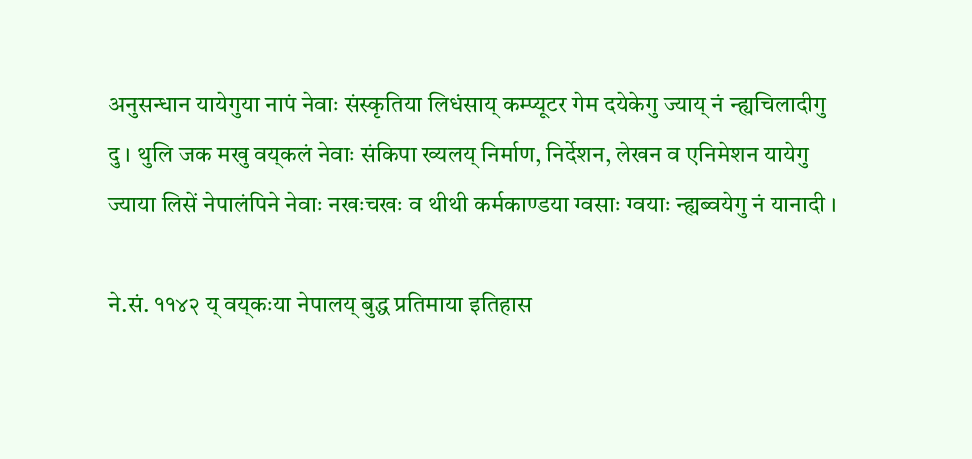अनुसन्धान यायेगुया नापं नेवाः संस्कृतिया लिधंसाय् कम्प्यूटर गेम दयेकेगु ज्याय् नं न्ह्यचिलादीगु दु । थुलि जक मखु वय्‌कलं नेवाः संकिपा ख्यलय् निर्माण, निर्देशन, लेखन व एनिमेशन यायेगु ज्याया लिसें नेपालंपिने नेवाः नखःचखः व थीथी कर्मकाण्डया ग्वसाः ग्वयाः न्ह्यब्वयेगु नं यानादी ।

ने.सं. ११४२ य् वय्‌कःया नेपालय् बुद्ध प्रतिमाया इतिहास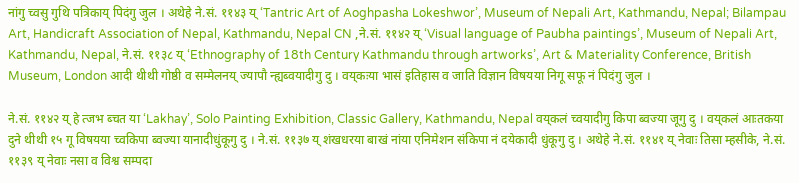नांगु च्वसु गुथि पत्रिकाय् पिदंगु जुल । अथेहे ने.सं. ११४३ य् ‘Tantric Art of Aoghpasha Lokeshwor’, Museum of Nepali Art, Kathmandu, Nepal; Bilampau Art, Handicraft Association of Nepal, Kathmandu, Nepal CN ,ने.सं. ११४२ य् ‘Visual language of Paubha paintings’, Museum of Nepali Art, Kathmandu, Nepal, ने.सं. ११३८ य् ‘Ethnography of 18th Century Kathmandu through artworks’, Art & Materiality Conference, British Museum, London आदी थीथी गोष्ठी व सम्मेलनय् ज्यापौ न्ह्यब्वयादीगु दु । वय्‌कःया भासं इतिहास व जाति विज्ञान विषयया निगू सफू नं पिदंगु जुल ।

ने.सं. ११४२ य् हे त्जभ ब्चत या ‘Lakhay’, Solo Painting Exhibition, Classic Gallery, Kathmandu, Nepal वय्‌कलं च्वयादीगु किपा ब्वज्या जूगु दु । वय्‌कलं आःतकया दुने थीथी १५ गू विषयया च्वकिपा ब्वज्या यानादीधुंकूगु दु । ने.सं. ११३७ य् शंखधरया बाखं नांया एनिमेशन संकिपा नं दयेकादी धुंकूगु दु । अथेहे ने.सं. ११४१ य् नेवाः तिसा म्हसीके, ने.सं. ११३९ य् नेवाः नसा व विश्व सम्पदा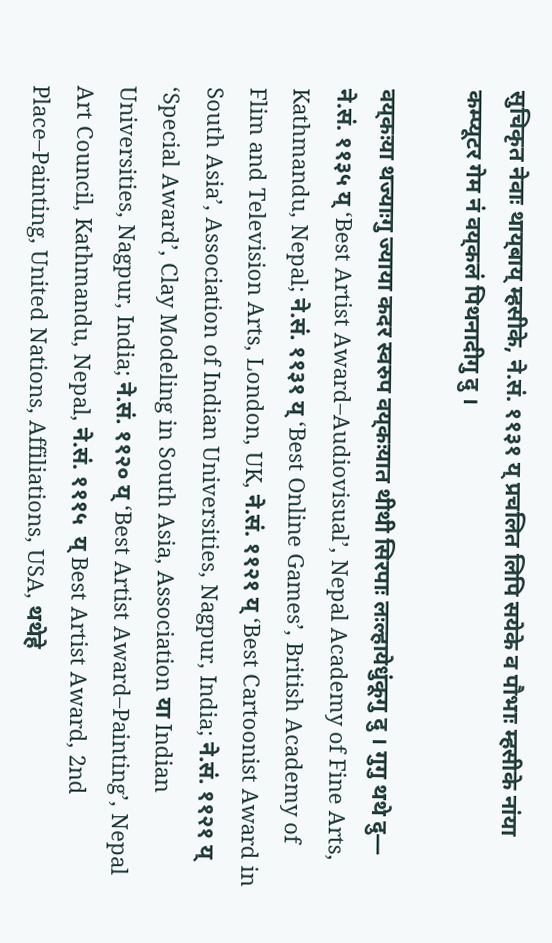सुचिकृत नेवाः थाय्‌बाय् म्हसीके, ने.सं. ११३१ य् प्रचलित लिपि सयेके व पौभाः म्हसीके नांया कम्प्यूटर गेम नं वय्‌कलं पिथनादीगु दु ।

वय्‌कःया थज्याःगु ज्याया कदर स्वरुप वय्‌कःयात थीथी सिरपाः लःल्हायेधुंकूगु दु । गुगु थथे दु— ने.सं. ११३५ य् ‘Best Artist Award–Audiovisual’, Nepal Academy of Fine Arts, Kathmandu, Nepal; ने.सं. ११३१ य् ‘Best Online Games’, British Academy of Flim and Television Arts, London, UK, ने.सं. ११२१ य् ‘Best Cartoonist Award in South Asia’, Association of Indian Universities, Nagpur, India; ने.सं. ११२१ य् ‘Special Award’, Clay Modeling in South Asia, Association या Indian Universities, Nagpur, India; ने.सं. ११२० य् ‘Best Artist Award–Painting’, Nepal Art Council, Kathmandu, Nepal, ने.सं. १११५  य् Best Artist Award, 2nd Place–Painting, United Nations, Affiliations, USA, थथेहे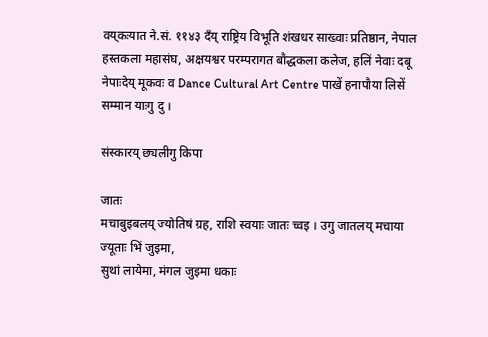वय्‌कःयात ने.सं. ११४३ दँय् राष्ट्रिय विभूति शंखधर साख्वाः प्रतिष्ठान, नेपाल हस्तकला महासंघ, अक्षयश्वर परम्परागत बौद्धकला कलेज, हलिं नेवाः दबू नेपाःदेय् मूकवः व Dance Cultural Art Centre पाखें हनापौया लिसें सम्मान याःगु दु ।

संस्कारय् छ्यलीगु किपा

जातः
मचाबुइबलय् ज्योतिषं ग्रह, राशि स्वयाः जातः च्वइ । उगु जातलय् मचाया ज्यूताः भिं जुइमा,
सुथां लायेमा, मंगल जुइमा धकाः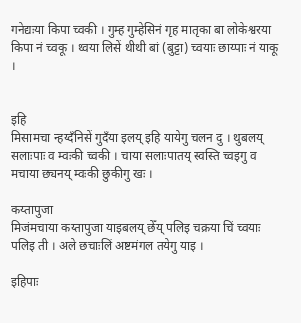गनेद्यःया किपा च्वकी । गुम्ह गुम्हेसिनं गृह मातृका बा लोकेश्वरया किपा नं च्वकू । थ्वया लिसें थीथी बां (बुट्टा) च्वयाः छाय्पाः नं याकू ।


इहि
मिसामचा न्हय्दँनिसें गुदँया इलय् इहि यायेगु चलन दु । थुबलय् सलाःपाः व म्वःकी च्वकी । चाया सलाःपातय् स्वस्ति च्वइगु व मचाया छ्यनय् म्वःकी छुकीगु खः ।

कय्तापुजा
मिजंमचाया कय्तापुजा याइबलय् छेँय् पलिइ चक्रया चिं च्वयाः पलिइ ती । अले छचाःलिं अष्टमंगल तयेगु याइ ।

इहिपाः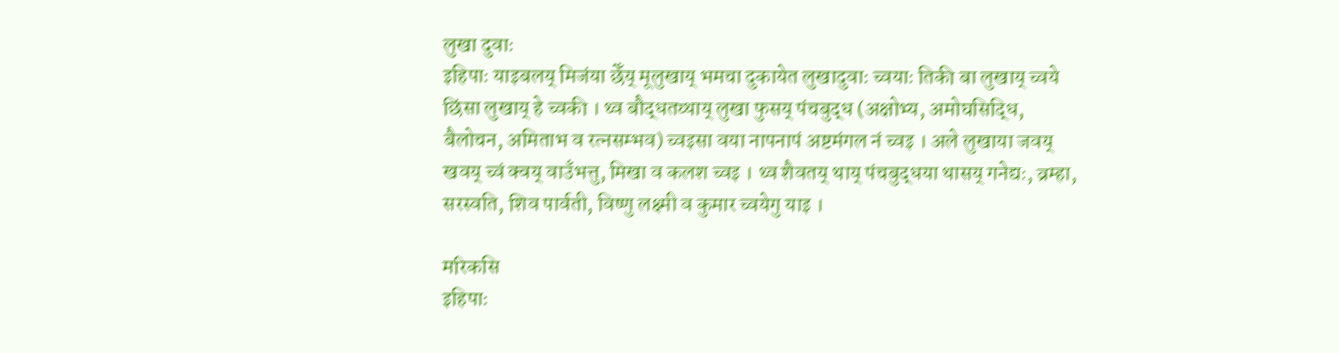लुखा दुवाः
इहिपाः याइबलय् मिजंया छेँय् मूलुखाय् भमचा दुकायेत लुखादुवाः च्वयाः तिकी बा लुखाय् च्वये छिंसा लुखाय् हे च्वकी । थ्व बौद्धतय्थाय् लुखा फुसय् पंचबुद्ध (अक्षोभ्य, अमोघसिद्धि, बैलोचन, अमिताभ व रत्नसम्भव) च्वइसा वया नापनापं अष्टमंगल नं च्वइ । अले लुखाया जवय् खवय् च्वं क्वय् वाउँभत्तु, मिखा व कलश च्वइ । थ्व शैवतय् थाय् पंचबुद्धया थासय् गनेद्यः, व्रम्हा, सरस्वति, शिव पार्वती, विष्णु लक्ष्मी व कुमार च्वयेगु याइ ।

मरिकसि
इहिपाः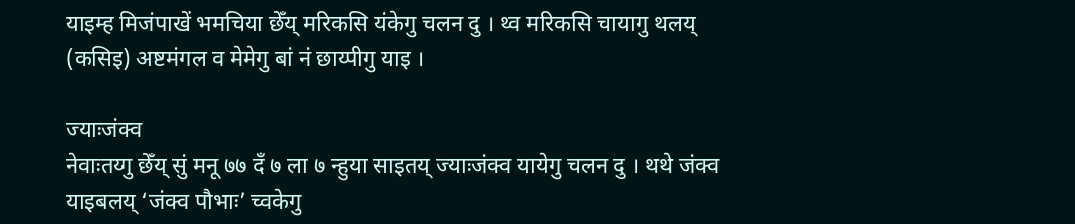याइम्ह मिजंपाखें भमचिया छेँय् मरिकसि यंकेगु चलन दु । थ्व मरिकसि चायागु थलय् (कसिइ) अष्टमंगल व मेमेगु बां नं छाय्पीगु याइ ।

ज्याःजंक्व
नेवाःतय्गु छेँय् सुं मनू ७७ दँ ७ ला ७ न्हुया साइतय् ज्याःजंक्व यायेगु चलन दु । थथे जंक्व याइबलय् ‘जंक्व पौभाः’ च्वकेगु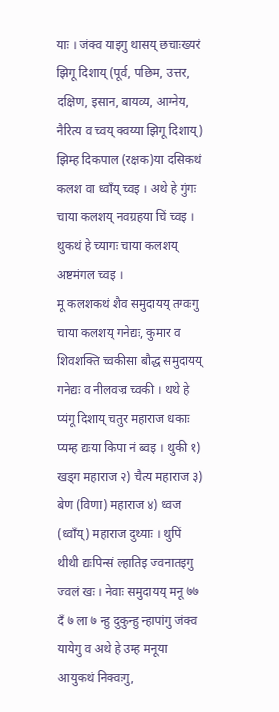याः । जंक्व याइगु थासय् छचाःख्यरं झिगू दिशाय् (पूर्व, पछिम, उत्तर, दक्षिण, इसान, बायव्य, आग्नेय, नैरित्य व च्वय् क्वय्या झिगू दिशाय्) झिम्ह दिकपाल (रक्षक)या दसिकथं कलश वा ध्वाँय् च्वइ । अथे हे गुंगः चाया कलशय् नवग्रहया चिं च्वइ । थुकथं हे च्यागः चाया कलशय् अष्टमंगल च्वइ ।
मू कलशकथं शैव समुदायय् तग्वःगु चाया कलशय् गनेद्यः, कुमार व शिवशक्ति च्वकीसा बौद्ध समुदायय् गनेद्यः व नीलवज्र च्वकी । थथे हे प्यंगू दिशाय् चतुर महाराज धकाः प्यम्ह द्यःया किपा नं ब्वइ । थुकी १) खड्ग महाराज २) चैत्य महाराज ३) बेण (विणा) महाराज ४) ध्वज (ध्वाँय्) महाराज दुथ्याः । थुपिं थीथी द्यःपिन्सं ल्हातिइ ज्वनातइगु ज्वलं खः । नेवाः समुदायय् मनू ७७ दँ ७ ला ७ न्हु दुकुन्हु न्हापांगु जंक्व यायेगु व अथे हे उम्ह मनूया आयुकथं निक्वःगु,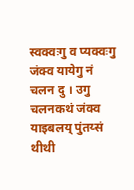स्वक्वःगु व प्यक्वःगु जंक्व यायेगु नं चलन दु । उगु चलनकथं जंक्व याइबलय् पुंतय्सं थीथी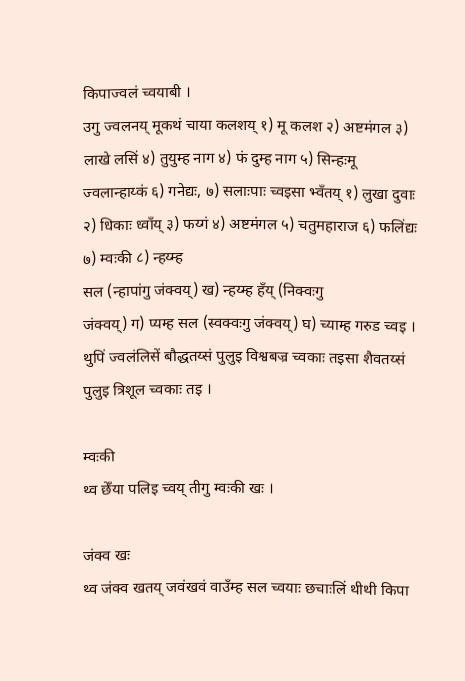किपाज्वलं च्वयाबी ।
उगु ज्वलनय् मूकथं चाया कलशय् १) मू कलश २) अष्टमंगल ३) लाखे लसिं ४) तुयुम्ह नाग ४) फं दुम्ह नाग ५) सिन्हःमू ज्वलान्हाय्कं ६) गनेद्यः, ७) सलाःपाः च्वइसा भ्वँतय् १) लुखा दुवाः २) धिकाः ध्वाँय् ३) फय्गं ४) अष्टमंगल ५) चतुमहाराज ६) फलिंद्यः ७) म्वःकी ८) न्हय्म्ह
सल (न्हापांगु जंक्वय्) ख) न्हय्म्ह हँय् (निक्वःगु
जंक्वय्) ग) प्यम्ह सल (स्वक्वःगु जंक्वय्) घ) च्याम्ह गरुड च्वइ । थुपिं ज्वलंलिसें बौद्धतय्सं पुलुइ विश्वबज्र च्वकाः तइसा शैवतय्सं पुलुइ त्रिशूल च्वकाः तइ ।

म्वःकी
थ्व छेँया पलिइ च्वय् तीगु म्वःकी खः ।

जंक्व खः
थ्व जंक्व खतय् जवंखवं वाउँम्ह सल च्वयाः छचाःलिं थीथी किपा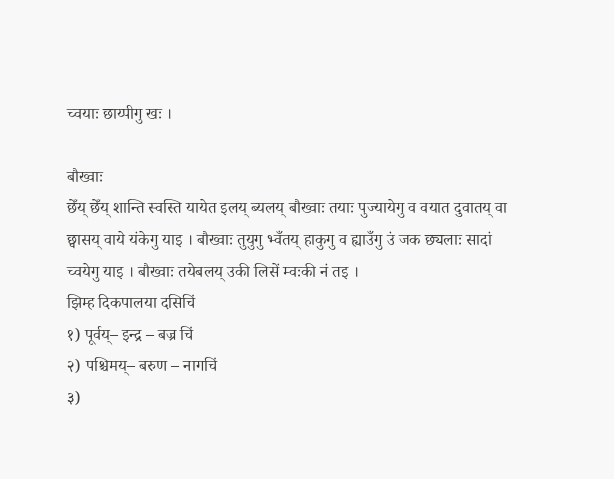च्वयाः छाय्पीगु खः ।

बौख्वाः
छेँय् छेँय् शान्ति स्वस्ति यायेत इलय् ब्यलय् बौख्वाः तयाः पुज्यायेगु व वयात दुवातय् वा छ्वासय् वाये यंकेगु याइ । बौख्वाः तुयुगु भ्वँतय् हाकुगु व ह्याउँगु उं जक छ्यलाः सादां च्वयेगु याइ । बौख्वाः तयेबलय् उकी लिसें म्वःकी नं तइ ।
झिम्ह दिकपालया दसिचिं
१) पूर्वय्– इन्द्र – बज्र चिं
२) पश्चिमय्– बरुण – नागचिं
३)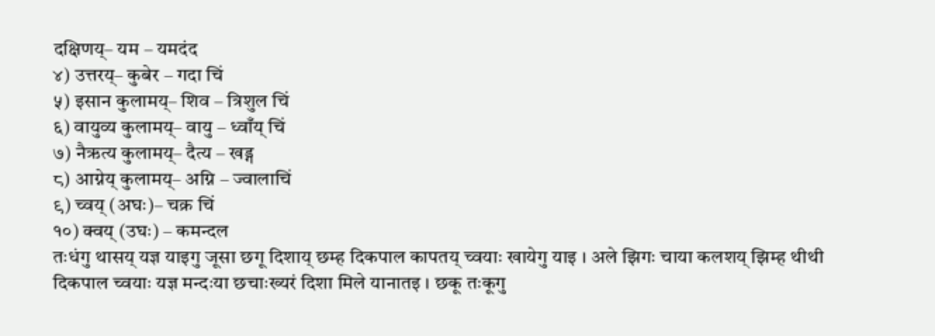दक्षिणय्– यम – यमदंद
४) उत्तरय्– कुबेर – गदा चिं
५) इसान कुलामय्– शिव – त्रिशुल चिं
६) वायुव्य कुलामय्– वायु – ध्वाँय् चिं
७) नैऋत्य कुलामय्– दैत्य – खड्ग
८) आग्नेय् कुलामय्– अग्नि – ज्वालाचिं
९) च्वय् (अघः)– चक्र चिं
१०) क्वय् (उघः) – कमन्दल
तःधंगु थासय् यज्ञ याइगु जूसा छगू दिशाय् छम्ह दिकपाल कापतय् च्वयाः खायेगु याइ । अले झिगः चाया कलशय् झिम्ह थीथी दिकपाल च्वयाः यज्ञ मन्दःया छचाःख्यरं दिशा मिले यानातइ । छकू तःकूगु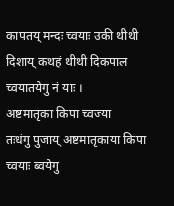कापतय् मन्दः च्वयाः उकी थीथी दिशाय् कथहं थीथी दिकपाल च्वयातयेगु नं याः ।
अष्टमातृका किपा च्वज्या
तःधंगु पुजाय् अष्टमातृकाया किपा च्वयाः ब्वयेगु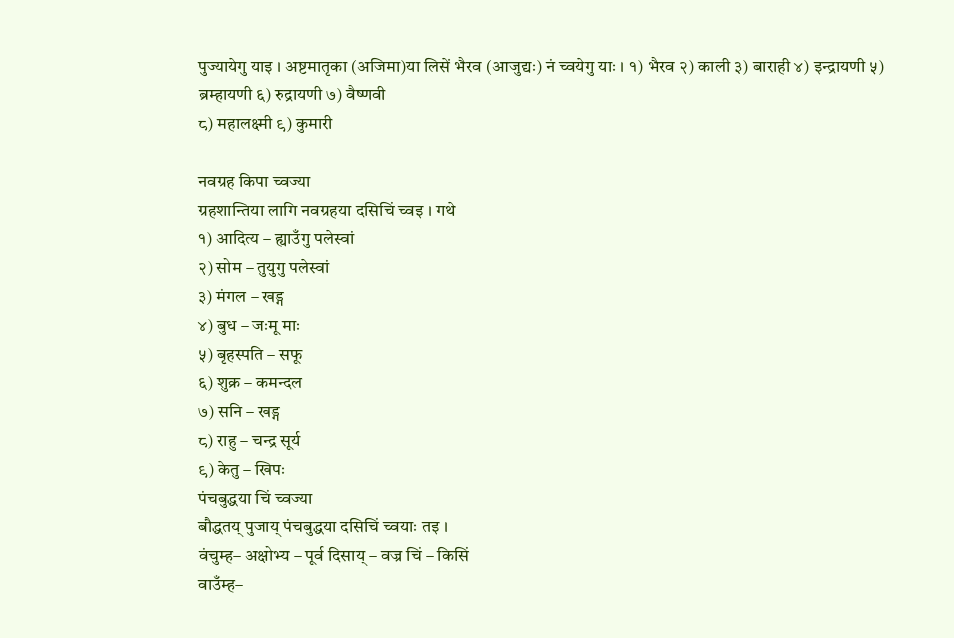पुज्यायेगु याइ । अष्टमातृका (अजिमा)या लिसें भैरव (आजुद्यः) नं च्वयेगु याः । १) भैरव २) काली ३) बाराही ४) इन्द्रायणी ५) ब्रम्हायणी ६) रुद्रायणी ७) वैष्णवी
८) महालक्ष्मी ९) कुमारी

नवग्रह किपा च्वज्या
ग्रहशान्तिया लागि नवग्रहया दसिचिं च्वइ । गथे
१) आदित्य – ह्याउँगु पलेस्वां
२) सोम – तुयुगु पलेस्वां
३) मंगल – खड्ग
४) बुध – जःमू माः
५) बृहस्पति – सफू
६) शुक्र – कमन्दल
७) सनि – खड्ग
८) राहु – चन्द्र सूर्य
९) केतु – खिपः
पंचबुद्धया चिं च्वज्या
बौद्धतय् पुजाय् पंचबुद्धया दसिचिं च्वयाः तइ ।
वंचुम्ह– अक्षोभ्य – पूर्व दिसाय् – वज्र चिं – किसिं
वाउँम्ह–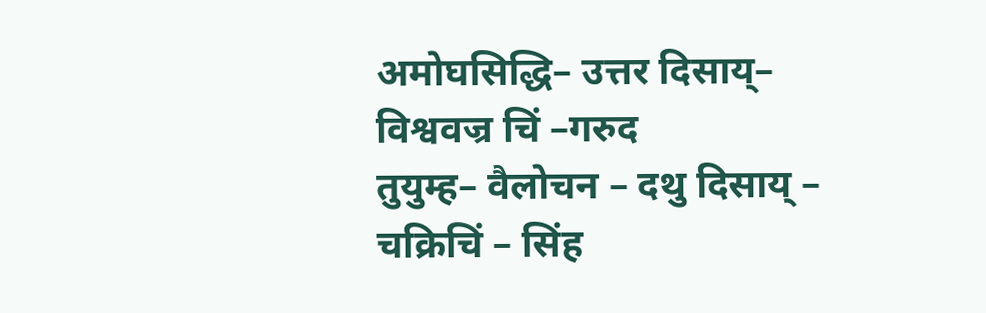अमोघसिद्धि– उत्तर दिसाय्– विश्ववज्र चिं –गरुद
तुयुम्ह– वैलोचन – दथु दिसाय् – चक्रिचिं – सिंह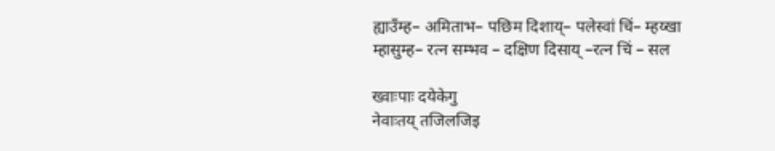ह्याउँम्ह– अमिताभ– पछिम दिशाय्– पलेस्वां चिं– म्हय्खा
म्हासुम्ह– रत्न सम्भव – दक्षिण दिसाय् –रत्न चिं – सल

ख्वाःपाः दयेकेगु
नेवाःतय् तजिलजिइ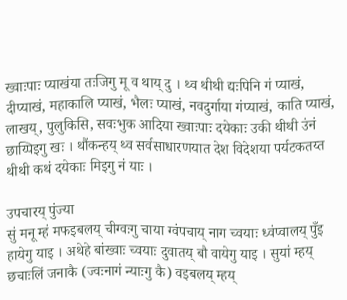ख्वाःपाः प्याखंया तःजिगु मू व थाय् दु । थ्व थीथी द्यःपिनि गं प्याखं, दीप्याखं, महाकालि प्याखं, भैलः प्याखं, नवदुर्गाया गंप्याखं, काति प्याखं, लाखय्, पुलुकिसि, सवःभुक आदिया ख्वाःपाः दयेकाः उकी थीथी उंनं छाय्पिइगु खः । थौंकन्हय् थ्व सर्वसाधारणयात देश विदेशया पर्यटकतय्त थीथी कथं दयेकाः मिइगु नं याः ।

उपचारय् पुंज्या
सुं मनू म्हं मफइबलय् चीग्वःगु चाया ग्वंपचाय् नाग च्वयाः ध्वंप्वालय् पुँइ हायेगु याइ । अथेहे बांख्वाः च्वयाः दुवातय् बौ वायेगु याइ । सुयां म्हय् छचाःलिं जनाकै (ज्वःनागं न्याःगु कै) वइबलय् म्हय्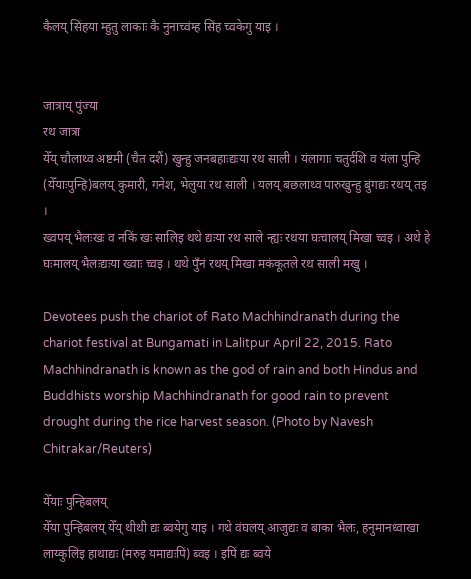कैलय् सिंहया म्हुतु लाकाः कै नुनाच्वंम्ह सिंह च्वकेगु याइ ।


जात्राय् पुंज्या
रथ जात्रा
येँय् चौलाथ्व अष्टमी (चैत दशैं) खुन्हु जनबहाःद्यःया रथ साली । यंलागाः चतुर्दशि व यंला पुन्हि (येँयाःपुन्हि)बलय् कुमारी, गनेश, भेलुया रथ साली । यलय् बछलाथ्व पारुखुन्हु बुंगद्यः रथय् तइ ।
ख्वपय् भैलःखः व नकिं खः सालिइ थथे द्यःया रथ साले न्ह्यः रथया घःचालय् मिखा च्वइ । अथे हे घःमालय् भैलःद्यःया ख्वाः च्वइ । थथे पुँनं रथय् मिखा मकंकूतले रथ साली मखु ।

Devotees push the chariot of Rato Machhindranath during the chariot festival at Bungamati in Lalitpur April 22, 2015. Rato Machhindranath is known as the god of rain and both Hindus and Buddhists worship Machhindranath for good rain to prevent drought during the rice harvest season. (Photo by Navesh Chitrakar/Reuters)

येँयाः पुन्हिबलय्
येँया पुन्हिबलय् येँय् थीथी द्यः ब्वयेगु याइ । गथे वंघलय् आजुद्यः व बाका भैलः, हनुमानध्वाखा लाय्कुलिइ हाथाद्यः (मरुइ यमाद्यःपिं) ब्वइ । इपिं द्यः ब्वये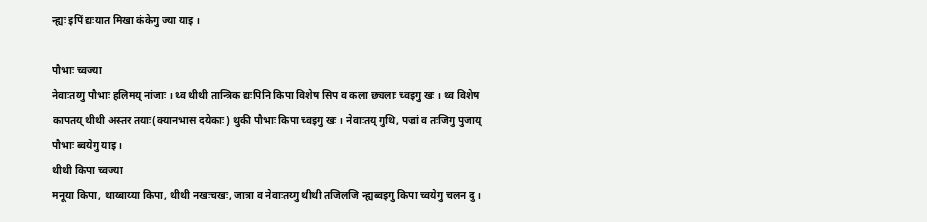न्ह्यः इपिं द्यःयात मिखा कंकेगु ज्या याइ ।

पौभाः च्वज्या
नेवाःतय्गु पौभाः हलिमय् नांजाः । थ्व थीथी तान्त्रिक द्यःपिनि किपा विशेष सिप व कला छ्यलाः च्वइगु खः । थ्व विशेष कापतय् थीथी अस्तर तयाः(क्यानभास दयेकाः) थुकी पौभाः किपा च्वइगु खः । नेवाःतय् गुथि, पज्रां व तःजिगु पुजाय् पौभाः ब्वयेगु याइ ।
थीथी किपा च्वज्या
मनूया किपा, थाय्बाय्या किपा, थीथी नखःचखः, जात्रा व नेवाःतय्गु थीथी तजिलजि न्ह्यब्वइगु किपा च्वयेगु चलन दु ।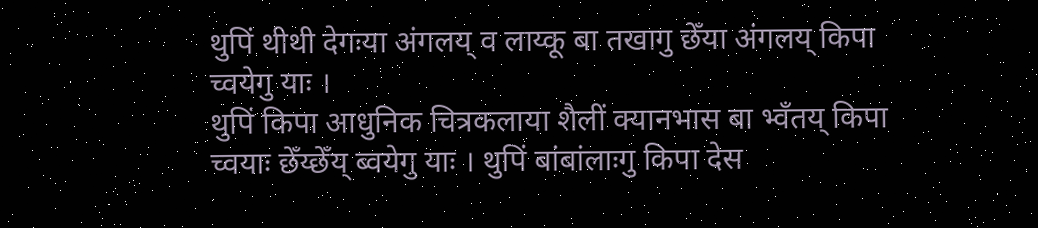थुपिं थीथी देगःया अंगलय् व लाय्कू बा तखागु छेँया अंगलय् किपा च्वयेगु याः ।
थुपिं किपा आधुनिक चित्रकलाया शैलीं क्यानभास बा भ्वँतय् किपा च्वयाः छेँय्छेँय् ब्वयेगु याः । थुपिं बांबांलाःगु किपा देस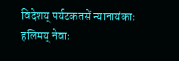विदेशय् पर्यटकतसें न्यानायंकाः हलिमय् नेवाः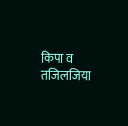किपा व तजिलजिया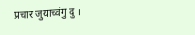प्रचार जुयाच्वंगु दु ।